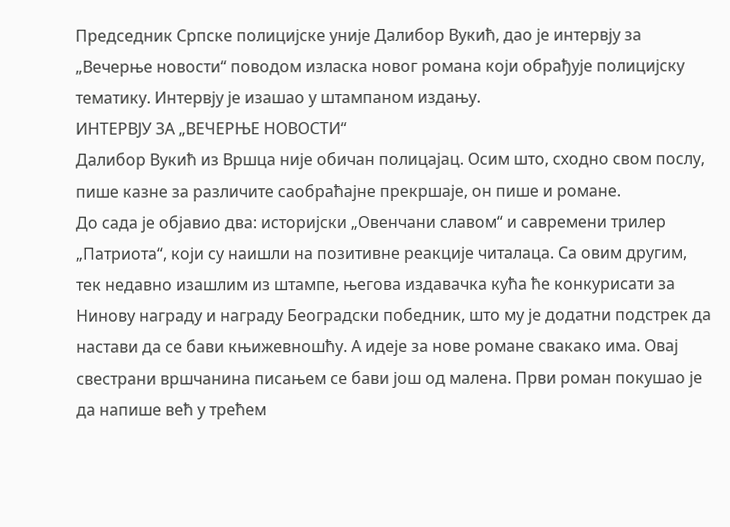Председник Српске полицијске уније Далибор Вукић, дао је интервју за „Вечерње новости“ поводом изласка новог романа који обрађује полицијску тематику. Интервју је изашао у штампаном издању.
ИНТЕРВЈУ ЗА „ВЕЧЕРЊЕ НОВОСТИ“
Далибор Вукић из Вршца није обичан полицајац. Осим што, сходно свом послу, пише казне за различите саобраћајне прекршаје, он пише и романе.
До сада је објавио два: историјски „Овенчани славом“ и савремени трилер „Патриота“, који су наишли на позитивне реакције читалаца. Са овим другим, тек недавно изашлим из штампе, његова издавачка кућа ће конкурисати за Нинову награду и награду Београдски победник, што му је додатни подстрек да настави да се бави књижевношћу. А идеје за нове романе свакако има. Овај свестрани вршчанина писањем се бави још од малена. Први роман покушао је да напише већ у трећем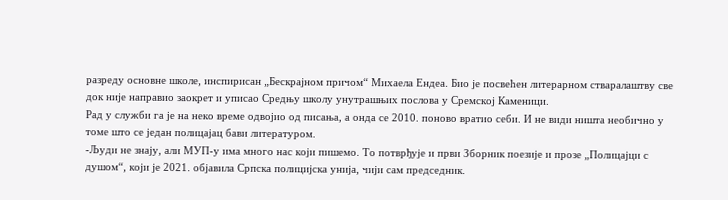разреду основне школе, инспирисан „Бескрајном причом“ Михаела Ендеа. Био је посвећен литерарном стваралаштву све док није направио заокрет и уписао Средњу школу унутрашњих послова у Сремској Каменици.
Рад у служби га је на неко време одвојио од писања, а онда се 2010. поново вратио себи. И не види ништа необично у томе што се један полицајац бави литературом.
-Људи не знају, али МУП-у има много нас који пишемо. То потврђује и први Зборник поезије и прозе „Полицајци с душом“, који је 2021. објавила Српска полицијска унија, чији сам председник.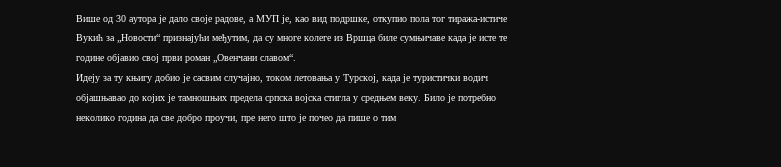Више од 30 аутора је дало своје радове, а МУП је, као вид подршке, откупио пола тог тиража-истиче Вукић за „Новости“ признајући међутим, да су многе колеге из Вршца биле сумњичаве када је исте те године објавио свој први роман „Овенчани славом“.
Идеју за ту књигу добио је сасвим случајно, током летовања у Турској, када је туристички водич објашњавао до којих је тамношњих предела српска војска стигла у средњем веку. Било је потребно неколико година да све добро проучи, пре него што је почео да пише о тим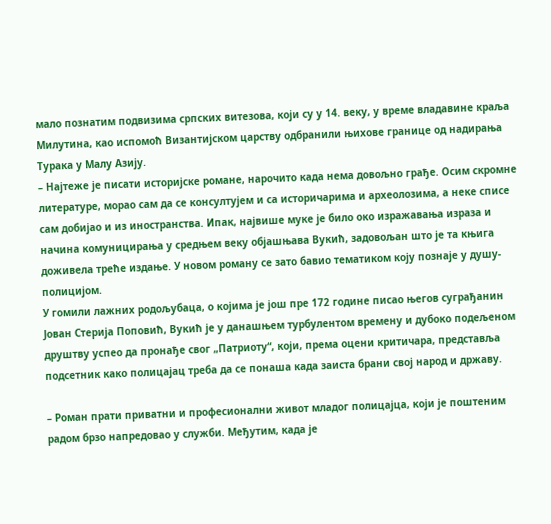мало познатим подвизима српских витезова, који су у 14. веку, у време владавине краља Милутина, као испомоћ Византијском царству одбранили њихове границе од надирања Турака у Малу Азију.
– Најтеже је писати историјске романе, нарочито када нема довољно грађе. Осим скромне литературе, морао сам да се консултујем и са историчарима и археолозима, а неке списе сам добијао и из иностранства. Ипак, највише муке је било око изражавања израза и начина комуницирања у средњем веку објашњава Вукић, задовољан што је та књига доживела треће издање. У новом роману се зато бавио тематиком коју познаје у душу-полицијом.
У гомили лажних родољубаца, о којима је још пре 172 године писао његов суграђанин Јован Стерија Поповић, Вукић је у данашњем турбулентом времену и дубоко подељеном друштву успео да пронађе свог „Патриоту“, који, према оцени критичара, представља подсетник како полицајац треба да се понаша када заиста брани свој народ и државу.

– Роман прати приватни и професионални живот младог полицајца, који је поштеним радом брзо напредовао у служби. Међутим, када је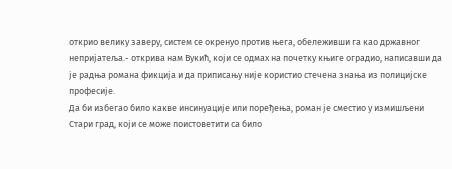открио велику заверу, систем се окренуо против њега, обележивши га као државног непријатеља.- открива нам Вукић, који се одмах на почетку књиге оградио, написавши да је радња романа фикција и да приписању није користио стечена знања из полицијске професије.
Да би избегао било какве инсинуације или поређења, роман је сместио у измишљени Стари град, који се може поистоветити са било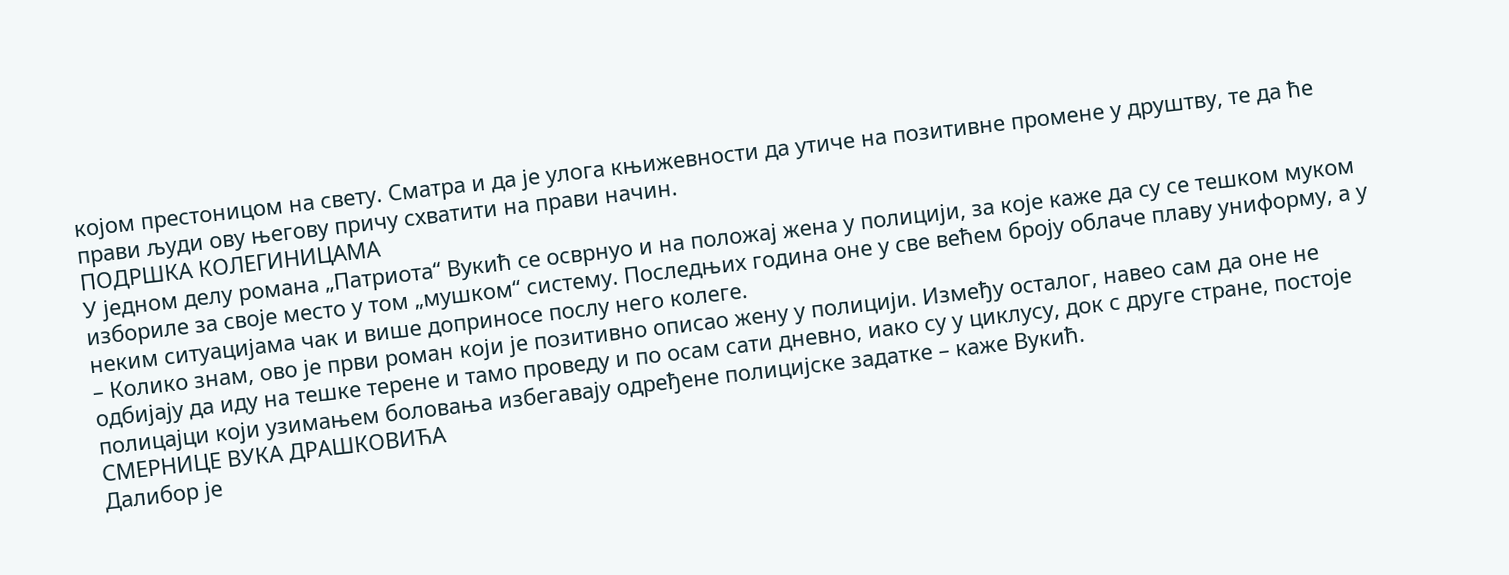којом престоницом на свету. Сматра и да је улога књижевности да утиче на позитивне промене у друштву, те да ће прави људи ову његову причу схватити на прави начин.
ПОДРШКА КОЛЕГИНИЦАМА
У једном делу романа „Патриота“ Вукић се осврнуо и на положај жена у полицији, за које каже да су се тешком муком избориле за своје место у том „мушком“ систему. Последњих година оне у све већем броју облаче плаву униформу, а у неким ситуацијама чак и више доприносе послу него колеге.
– Колико знам, ово је први роман који је позитивно описао жену у полицији. Између осталог, навео сам да оне не одбијају да иду на тешке терене и тамо проведу и по осам сати дневно, иако су у циклусу, док с друге стране, постоје полицајци који узимањем боловања избегавају одређене полицијске задатке – каже Вукић.
СМЕРНИЦЕ ВУКА ДРАШКОВИЋА
Далибор је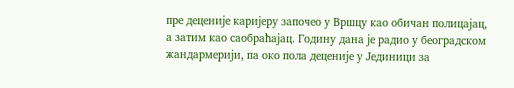пре деценије каријеру започео у Вршцу као обичан полицајац, а затим као саобраћајац. Годину дана је радио у београдском жандармерији, па око пола деценије у Јединици за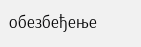обезбеђење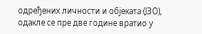одређених личности и објеката (ЈЗО), одакле се пре две године вратио у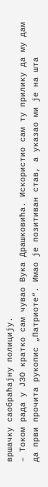вршачку саобраћајну полицију.
– Током рада у ЈЗО кратко сам чувао Вука Драшковића. Искористио сам ту прилику да му дам да први прочита рукопис „Патриоте“. Имао је позитиван став, а указао ми је на шта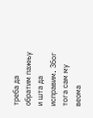треба да обратим пажњу и шта да исправим. Због тога сам му веома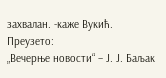захвалан. -каже Вукић.
Преузето:
„Вечерње новости“ – Ј. Ј. Баљак